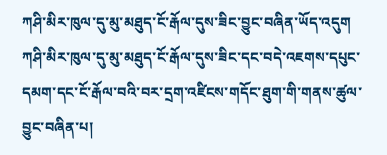ཀཤི་མིར་ཁུལ་དུ་མུ་མཐུད་ངོ་རྒོལ་དུས་ཟིང་བྱུང་བཞིན་ཡོད་འདུག
ཀཤི་མིར་ཁུལ་དུ་མུ་མཐུད་ངོ་རྒོལ་དུས་ཟིང་དང་བདེ་འཇགས་དཔུང་དམག་དང་ངོ་རྒོལ་བའི་བར་དྲག་འཛིངས་གདོང་ཐུག་གི་གནས་ཚུལ་བྱུང་བཞིན་པ།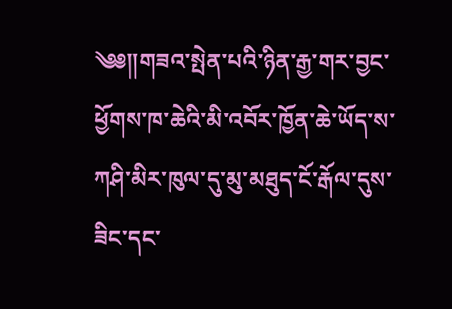༄༅༎གཟའ་སྤེན་པའི་ཉིན་རྒྱ་གར་བྱང་ཕྱོགས་ཁ་ཆེའི་མི་འབོར་ཁྱོན་ཆེ་ཡོད་ས་ཀཤི་མིར་ཁུལ་དུ་མུ་མཐུད་ངོ་རྒོལ་དུས་ཟིང་དང་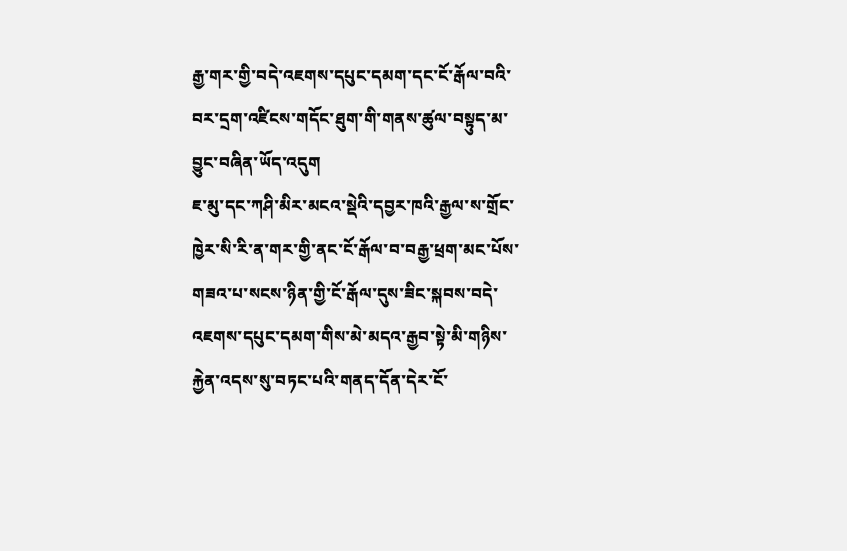རྒྱ་གར་གྱི་བདེ་འཇགས་དཔུང་དམག་དང་ངོ་རྒོལ་བའི་བར་དྲག་འཛིངས་གདོང་ཐུག་གི་གནས་ཚུལ་བསྟུད་མ་བྱུང་བཞིན་ཡོད་འདུག
ཇ་མུ་དང་ཀཤི་མིར་མངའ་སྡེའི་དབྱར་ཁའི་རྒྱལ་ས་གྲོང་ཁྱེར་སི་རི་ན་གར་གྱི་ནང་ངོ་རྒོལ་བ་བརྒྱ་ཕྲག་མང་པོས་གཟའ་པ་སངས་ཉིན་གྱི་ངོ་རྒོལ་དུས་ཟིང་སྐབས་བདེ་འཇགས་དཔུང་དམག་གིས་མེ་མདའ་རྒྱབ་སྟེ་མི་གཉིས་རྐྱེན་འདས་སུ་བཏང་པའི་གནད་དོན་དེར་ངོ་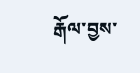རྒོལ་བྱས་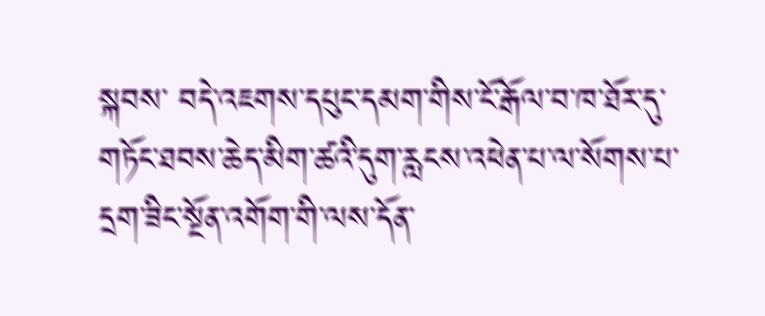སྐབས་ བདེ་འཇགས་དཔུང་དམག་གིས་ངོ་རྒོལ་བ་ཁ་ཐོར་དུ་གཏོང་ཐབས་ཆེད་མིག་ཚའི་དུག་རླངས་འཕེན་པ་ལ་སོགས་པ་དྲག་ཟིང་སྔོན་འགོག་གི་ལས་དོན་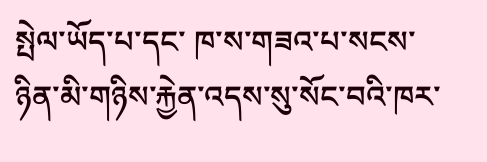སྤེལ་ཡོད་པ་དང་ ཁ་ས་གཟའ་པ་སངས་ཉིན་མི་གཉིས་རྐྱེན་འདས་སུ་སོང་བའི་ཁར་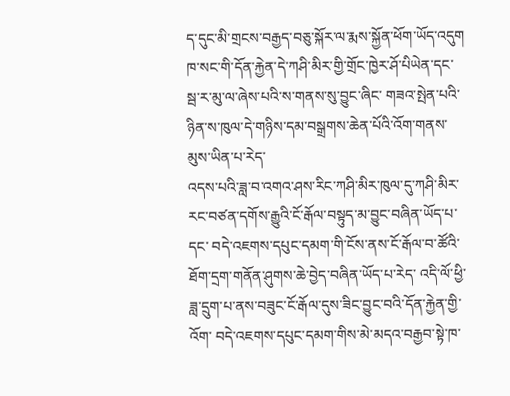ད་དུང་མི་གྲངས་བརྒྱད་བཅུ་སྐོར་ལ་རྨས་སྐྱོན་ཕོག་ཡོད་འདུག
ཁ་སང་གི་དོན་རྐྱེན་དེ་ཀཤི་མིར་གྱི་གྲོང་ཁྱེར་ཤོ་པིཡེན་དང་སྦ་ར་མུ་ལ་ཞེས་པའི་ས་གནས་སུ་བྱུང་ཞིང་ གཟའ་སྤེན་པའི་ཉིན་ས་ཁུལ་དེ་གཉིས་དམ་བསྒྲགས་ཆེན་པོའི་འོག་གནས་མུས་ཡིན་པ་རེད་
འདས་པའི་ཟླ་བ་འགའ་ཤས་རིང་ཀཤི་མིར་ཁུལ་དུ་ཀཤི་མིར་རང་བཙན་དགོས་རྒྱུའི་ངོ་རྒོལ་བསྟུད་མ་བྱུང་བཞིན་ཡོད་པ་དང་ བདེ་འཇགས་དཔུང་དམག་གི་ངོས་ནས་ངོ་རྒོལ་བ་ཚོའི་ཐོག་དྲག་གནོན་ཤུགས་ཆེ་བྱེད་བཞིན་ཡོད་པ་རེད་ འདི་ལོ་ཕྱི་ཟླ་དྲུག་པ་ནས་བཟུང་ངོ་རྒོལ་དུས་ཟིང་བྱུང་བའི་དོན་རྐྱེན་གྱི་འོག་ བདེ་འཇགས་དཔུང་དམག་གིས་མེ་མདའ་བརྒྱབ་སྟེ་ཁ་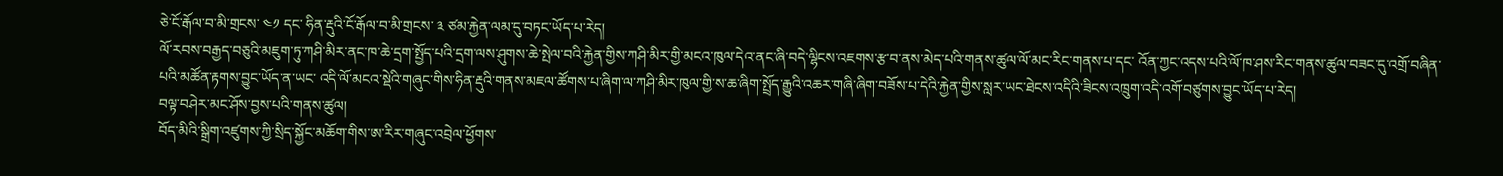ཅེ་ངོ་རྒོལ་བ་མི་གྲངས་ ༤༡ དང་ ཧིན་རྡུའི་ངོ་རྒོལ་བ་མི་གྲངས་ ༣ ཙམ་རྐྱེན་ལམ་དུ་བཏང་ཡོད་པ་རེད།
ལོ་རབས་བརྒྱད་བཅུའི་མཇུག་ཏུ་ཀཤི་མིར་ནང་ཁ་ཆེ་དྲག་སྤྱོད་པའི་དྲག་ལས་ཤུགས་ཆེ་སྤེལ་བའི་རྐྱེན་གྱིས་ཀཤི་མིར་གྱི་མངའ་ཁུལ་དེའ་ནང་ཞི་བདེ་ལྷིངས་འཇགས་རྩ་བ་ནས་མེད་པའི་གནས་ཚུལ་ལོ་མང་རིང་གནས་པ་དང་ འོན་ཀྱང་འདས་པའི་ལོ་ཁ་ཤས་རིང་གནས་ཚུལ་བཟང་དུ་འགྲོ་བཞིན་པའི་མཚོན་རྟགས་བྱུང་ཡོད་ན་ཡང་ འདི་ལོ་མངའ་སྡེའི་གཞུང་གིས་ཧིན་རྡུའི་གནས་མཇལ་ཚོགས་པ་ཞིག་ལ་ཀཤི་མིར་ཁུལ་གྱི་ས་ཆ་ཞིག་སྤྲོད་རྒྱུའི་འཆར་གཞི་ཞིག་བཟོས་པ་དེའི་རྐྱེན་གྱིས་སླར་ཡང་ཐེངས་འདིའི་ཟིངས་འཁྲུག་འདི་འགོ་བཙུགས་བྱུང་ཡོད་པ་རེད།
བལྟ་བཤེར་མང་ཤོས་བྱས་པའི་གནས་ཚུལ།
བོད་མིའི་སྒྲིག་འཛུགས་ཀྱི་སྲིད་སྐྱོང་མཆོག་གིས་ཨ་རིར་གཞུང་འབྲེལ་ཕྱོགས་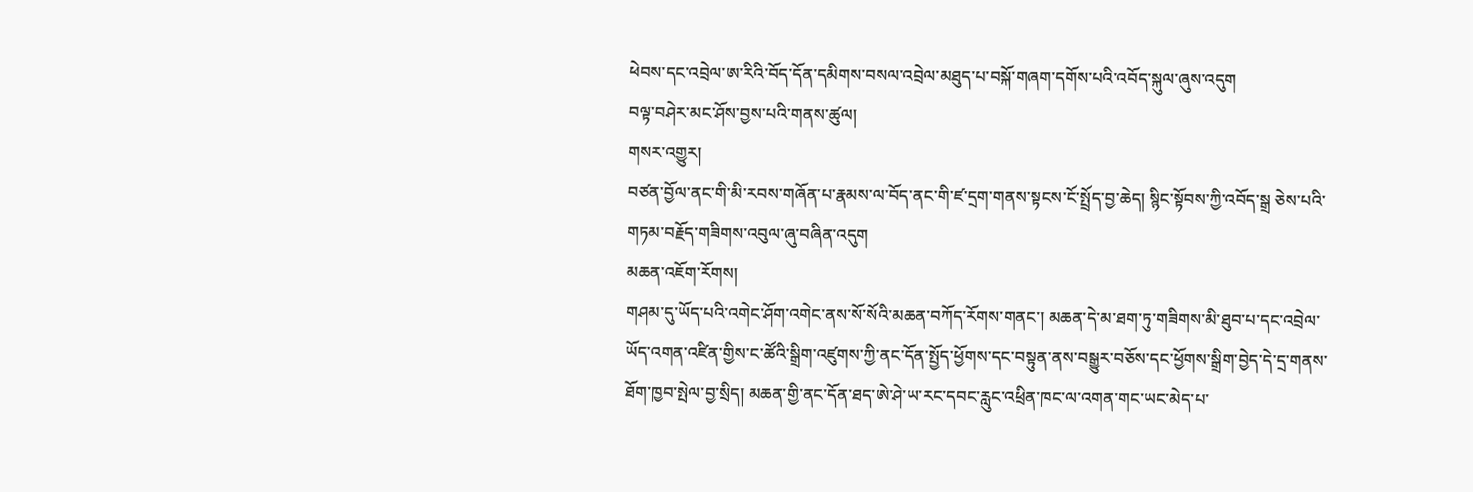ཕེབས་དང་འབྲེལ་ཨ་རིའི་བོད་དོན་དམིགས་བསལ་འབྲེལ་མཐུད་པ་བསྐོ་གཞག་དགོས་པའི་འབོད་སྐུལ་ཞུས་འདུག
བལྟ་བཤེར་མང་ཤོས་བྱས་པའི་གནས་ཚུལ།
གསར་འགྱུར།
བཙན་བྱོལ་ནང་གི་མི་རབས་གཞོན་པ་རྣམས་ལ་བོད་ནང་གི་ཛ་དྲག་གནས་སྟངས་ངོ་སྤྲོད་བྱ་ཆེད། སྙིང་སྟོབས་ཀྱི་འབོད་སྒྲ ཅེས་པའི་གཏམ་བརྗོད་གཟིགས་འབུལ་ཞུ་བཞིན་འདུག
མཆན་འཇོག་རོགས།
གཤམ་དུ་ཡོད་པའི་འགེང་ཤོག་འགེང་ནས་སོ་སོའི་མཆན་བཀོད་རོགས་གནང་། མཆན་དེ་མ་ཐག་ཏུ་གཟིགས་མི་ཐུབ་པ་དང་འབྲེལ་ཡོད་འགན་འཛིན་གྱིས་ང་ཚོའི་སྒྲིག་འཛུགས་ཀྱི་ནང་དོན་སྤྱོད་ཕྱོགས་དང་བསྟུན་ནས་བསྒྱུར་བཅོས་དང་ཕྱོགས་སྒྲིག་བྱེད་དེ་དྲ་གནས་ཐོག་ཁྱབ་སྤེལ་བྱ་སྲིད། མཆན་གྱི་ནང་དོན་ཐད་ཨེ་ཤེ་ཡ་རང་དབང་རླུང་འཕྲིན་ཁང་ལ་འགན་གང་ཡང་མེད་པ་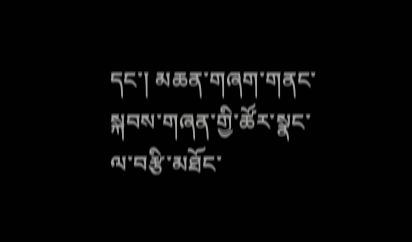དང་། མཆན་གཞག་གནང་སྐབས་གཞན་གྱི་ཚོར་སྣང་ལ་བརྩི་མཐོང་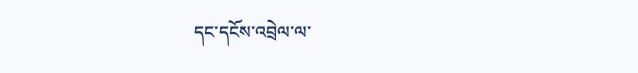དང་དངོས་འབྲེལ་ལ་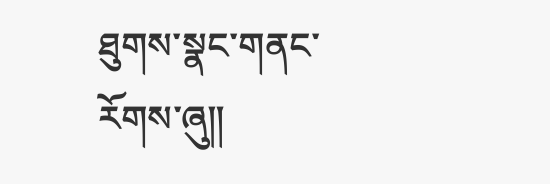ཐུགས་སྣང་གནང་རོགས་ཞུ༎